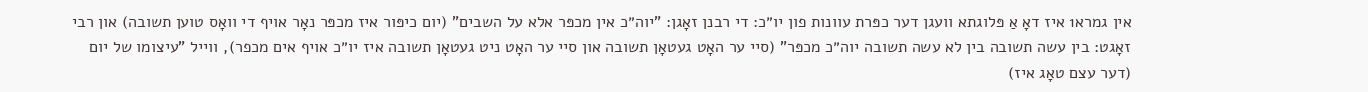אין גמרא1 איז דאָ אַ פּלוגתא וועגן דער כפּרת עוונות פון יו״כ: די רבנן זאָגן: "יוה״כ אין מכפּר אלא על השבים" (יום כיפּור איז מכפּר נאָר אויף די וואָס טוען תשובה) און רבי זאָגט: בין עשה תשובה בין לא עשה תשובה יוה״כ מכפּר" (סיי ער האָט געטאָן תשובה און סיי ער האָט ניט געטאָן תשובה איז יו״כ אויף אים מכפר), ווייל "עיצומו של יום (דער עצם טאָג איז)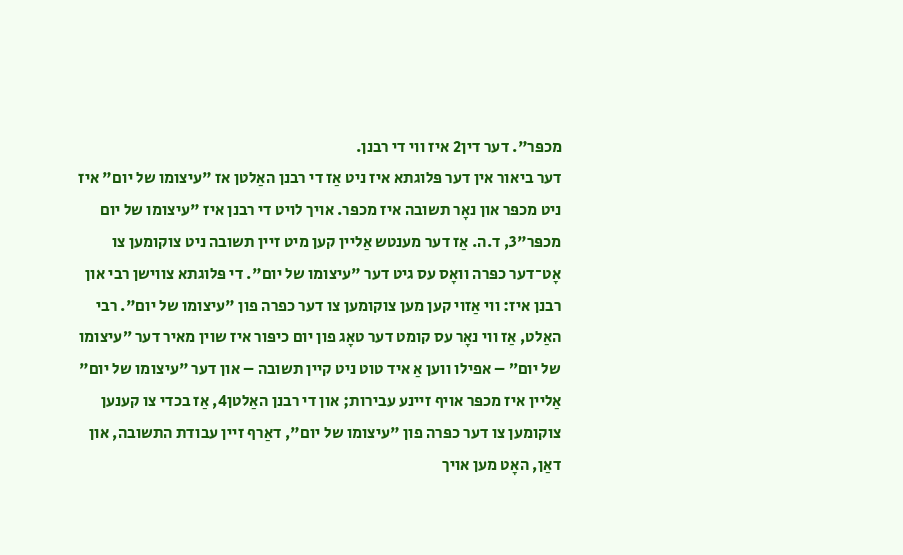מכפּר". דער דין2 איז ווי די רבנן.
דער ביאור אין דער פּלוגתא איז ניט אַז די רבנן האַלטן אז "עיצומו של יום" איז ניט מכפּר און נאָר תשובה איז מכפּר. אויך לויט די רבנן איז "עיצומו של יום מכפּר"3, ד.ה. אַז דער מענטש אַליין קען מיט זיין תשובה ניט צוקומען צו אָט־דער כפּרה וואָס עס גיט דער "עיצומו של יום". די פּלוגתא צווישן רבי און רבנן איז: ווי אַזוי קען מען צוקומען צו דער כפרה פון "עיצומו של יום". רבי האַלט, אַז ווי נאָר עס קומט דער טאָג פון יום כיפּור איז שוין מאיר דער ״עיצומו של יום״ – אפילו ווען אַ איד טוט ניט קיין תשובה – און דער "עיצומו של יום" אַליין איז מכפּר אויף זיינע עבירות; און די רבנן האַלטן4, אַז בכדי צו קענען צוקומען צו דער כפּרה פון "עיצומו של יום", דאַרף זיין עבודת התשובה, און דאַן, האָט מען אויך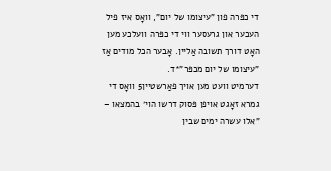די כפּרה פון "עיצומו של יום", וואָס איז פיל העכער און גרעסער ווי די כפּרה וועלכע מען האָט דורך תשובה אַליין. אָבער הכל מודים אַז "עיצומו של יום מכפּר"*ד.
דערמיט וועט מען אויך פאַרשטיין5 וואָס די גמרא זאָגט אויפן פּסוק דרשו הוי׳ בהמצאו – "אלו עשרה ימים שבין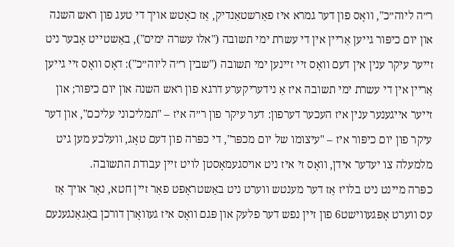ר״ה ליוה״כ", וואָס פון דער גמרא איז פאַרשטאַנדיק, אַז כאָטש אויך די טעג פון ראש השנה און יום כיפּור גייען אַריין אין די עשרת ימי תשובה ("אלו עשרה ימים"), באַשטייט אָבער ניט זייער עיקר ענין אין דעם וואָס זיי זיינען ימי תשובה ("שבין ר״ה ליוה״כ"): דאָס וואָס זיי גייען אַריין אין די עשרת ימי תשובה איז אַ נידעריקערע דרגא פון ראש השנה און יום כיפּור; און זייער אייגענער ענין איז העכער דערפון: דער עיקר פון ר״ה איז – "תמליכוני עליכם", און דער עיקר פון יום כיפּור איז – "עיצומו של יום מכפּר", די כפּרה פון דעם טאָג, וועלכע מען גיט מלמעלה צו יעדער אידן, וואָס זי איז ניט אויסגעמאָסטן לויט זיין עבודת התשובה.
כפּרה מיינט ניט בלויז אַז דער מענטש ווערט ניט באַשטראָפט פאַר זיין חטא, נאָר אויך אַז עס ווערט אָפּגעווישט6 פון זיין נפש דער פלעק און פּגם וואָס איז געוואָרן דורכן באַגאַנגענעם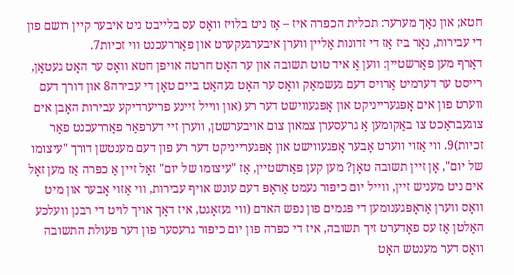חטא; און נאָך מערער: תכלית הכפּרה איז – אַז ניט בלויז וואָס עס בלייבט ניט איבער קיין רושם פון די עבירות, נאָר ביז אַז די זדונות אַליין ווערן איבערגעקערט און פאַררעכנט ווי זכיות7.
דאַרף מען פאַרשטיין: ווען אַ איד טוט תשובה און ער האָט חרטה אויפן חטא וואָס ער האָט געטאָן, רייסט ער דערמיט אַרויס דעם געשמאַק וואָס ער האָט געהאַט ביים טאָן די עבירה8 און דורך דעם ווערט פון אים אָפּגערייניקט און אָפּגעווישט דער רע (און ווייל זיינע פריערדיקע עבירות האָבן אים צוגעבראַכט צו באַקומען אַ גרעסערן צמאון צום אויבערשטן, ווערן זיי דערפאַר פאַררעכנט פאַר זכיות)9. ווי אַזוי ווערט אָבער אָפּגעווישט און אָפּגערייניקט דער רע פון דעם מענטשן דורך "עיצומו של יום", אָן זיין תשובה טאָן? מען קען פאַרשטיין, אַז "עיצומו של יום" זאָל זיין אַ כפּרה אַז מען זאָל אים ניט מעניש זיין, ווייל יום כיפּור נעמט אַראָפּ דעם עונש אויף עבירות, ווי אַזוי אָבער און מיט וואָס ווערן אַראָפּגענומען די פּגמים פון נפש האדם (ווי געזאָגט, איז דאָך אויך לויט די רבנן וועלכע האַלטן אַז עס פאָדערט זיך תשובה, איז די כפּרה פון יום כיפּור גרעסער פון דער פּעולת התשובה וואָס דער מענטש האָט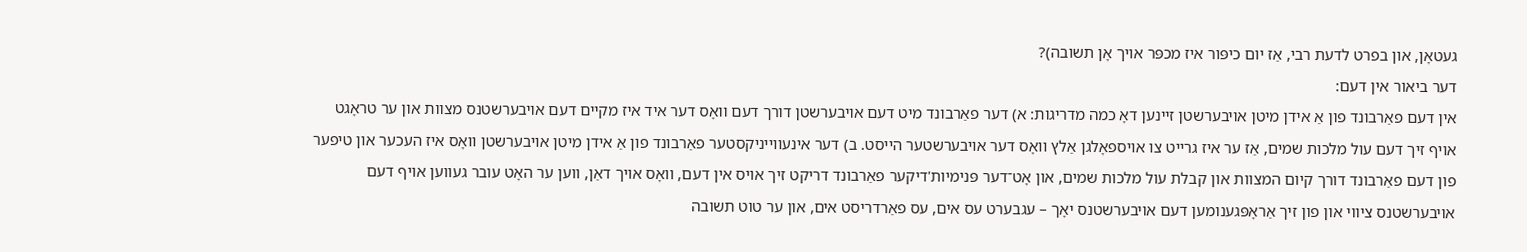געטאָן, און בפרט לדעת רבי, אַז יום כיפּור איז מכפּר אויך אָן תשובה)?
דער ביאור אין דעם:
אין דעם פאַרבונד פון אַ אידן מיטן אויבערשטן זיינען דאָ כמה מדריגות: א) דער פאַרבונד מיט דעם אויבערשטן דורך דעם וואָס דער איד איז מקיים דעם אויבערשטנס מצוות און ער טראָגט אויף זיך דעם עול מלכות שמים, אַז ער איז גרייט צו אויספאָלגן אַלץ וואָס דער אויבערשטער הייסט. ב) דער אינעווייניקסטער פאַרבונד פון אַ אידן מיטן אויבערשטן וואָס איז העכער און טיפער פון דעם פאַרבונד דורך קיום המצוות און קבלת עול מלכות שמים, און אָט־דער פּנימיות'דיקער פאַרבונד דריקט זיך אויס אין דעם, וואָס אויך דאַן, ווען ער האָט עובר געווען אויף דעם אויבערשטנס ציווי און פון זיך אַראָפּגענומען דעם אויבערשטנס יאָך – עגבערט עס אים, עס פאַרדריסט אים, און ער טוט תשובה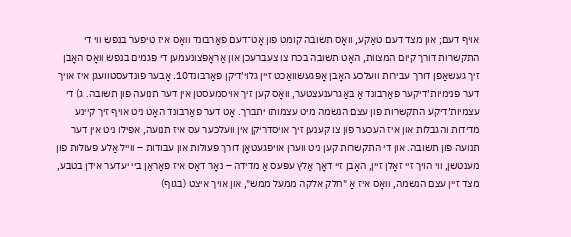אויף דעם; און מצד דעם טאַקע, וואָס תשובה קומט פון אָט־דעם פאַרבונד וואָס איז טיפער בנפש ווי די התקשרות דורך קיום המצוות, האָט תשובה בכח צו צעברעכן און אַראָפּצונעמען די פּגמים בנפש וואָס האָבן זיך געשאַפן דורך עבירות וועלכע האָבן אָפּגעשוואַכט זיין גלוי׳דיקן פאַרבונד10. אָבער פונדעסטוועגן איז אויך דער פּנימיות׳דיקער פאַרבונד אַ באַגרענעצטער, וואָס קען זיך אויסמעסטן אין דער תנועה פון תשובה. ג) די עצמיות׳דיקע התקשרות פון עצם הנשמה מיט עצמותו יתברך. אָט דער פאַרבונד האָט ניט אויף זיך קיינע מדידות והגבלות און איז העכער פון צו קענען זיך אויסדריקן אין וועלכער עס איז תנועה, אפילו ניט אין דער תנועה פון תשובה. און די התקשרות קען ניט ווערן אויפגעטאָן דורך פּעולות און עבודות – ווייל אַלע פּעולות פון מענטשן, ווי הויך זיי זאָלן זיין, האָבן זיי דאָך אַלץ עפּעס אַ מדידה – נאָר דאָס איז פאַראַן ביי יעדער אידן בטבע, מצד זיין עצם הנשמה, וואָס איז אַ "חלק אלקה ממעל ממש", און אויך איצט (בגוף)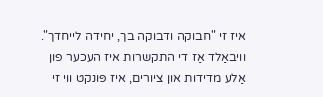איז זי "חבוקה ודבוקה בך, יחידה לייחדך".
וויבאַלד אַז די התקשרות איז העכער פון אַלע מדידות און ציורים, איז פּונקט ווי זי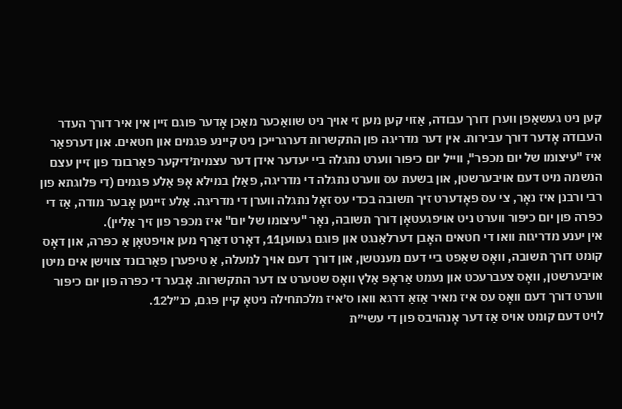קען ניט געשאַפן ווערן דורך עבודה, אַזוי קען מען זי אויך ניט שוואַכער מאַכן אָדער פּוגם זיין אין איר דורך העדר העבודה אָדער דורך עבירות. אין דער מדריגה פון התקשרות דערגרייכן ניט קיינע פּגמים און חטאים. און דערפאַר איז "עיצומו של יום מכפּר", ווייל יום כיפּור ווערט נתגלה ביי יעדער אידן דער עצמית׳דיקער פאַרבונד פון זיין עצם הנשמה מיט דעם אויבערשטן, און בשעת עס ווערט נתגלה די מדריגה, פאַלן במילא אָפּ אַלע פּגמים (די פּלוגתא פון רבי ורבנן איז נאָר, צי עס פאָדערט זיך תשובה בכדי עס זאָל נתגלה ווערן די מדריגה. אַלע זיינען אָבער מודה, אַז די כפּרה פון יום כיפּור ווערט ניט אויפגעטאָן דורך תשובה, נאָר "עיצומו של יום" איז מכפּר פון זיך אַליין).
אין יענע מדריגות וואו די חטאים האָבן דערלאַנגט און פּוגם געווען11, דאָרט דאַרף מען אויפטאָן אַ כפּרה, און דאָס קומט דורך תשובה, וואָס שאַפט ביי דעם מענטשן, און דורך דעם אויך למעלה, אַ טיפערן פאַרבונד צווישן אים מיטן אויבערשטן, וואָס צעברעכט און נעמט אַראָפּ אַלץ וואָס שטערט צו דער התקשרות. אָבער די כפּרה פון יום כיפּור ווערט דורך דעם וואָס עס איז מאיר אַזאַ דרגא וואו ס׳איז מלכתחילה ניטאָ קיין פּגם, כנ״ל12.
לויט דעם קומט אויס אַז דער אָנהויבס פון די עשי״ת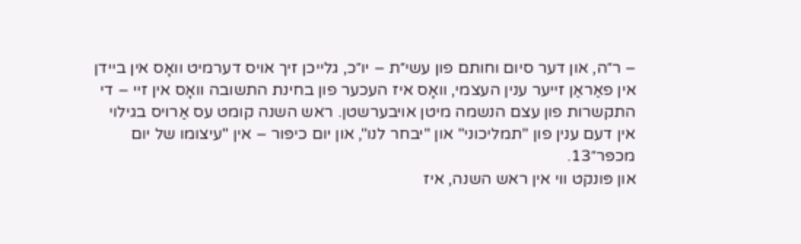– ר״ה, און דער סיום וחותם פון עשי״ת – יו״כ, גלייכן זיך אויס דערמיט וואָס אין ביידן אין פאַראַן זייער ענין העצמי, וואָס איז העכער פון בחינת התשובה וואָס אין זיי – די התקשרות פון עצם הנשמה מיטן אויבערשטן. ראש השנה קומט עס אַרויס בגילוי אין דעם ענין פון "תמליכוני" און "יבחר לנו", און יום כיפּור – אין "עיצומו של יום מכפּר״13.
און פּונקט ווי אין ראש השנה, איז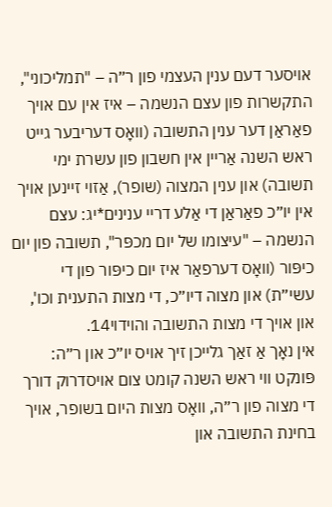אויסער דעם ענין העצמי פון ר״ה – "תמליכוני", התקשרות פון עצם הנשמה – איז אין עם אויך פאַראַן דער ענין התשובה (וואָס דעריבער גייט ראש השנה אַריין אין חשבון פון עשרת ימי תשובה) און ענין המצוה (שופר), אַזוי זיינען אויך אין יו״כ פאַראַן די אַלע דריי ענינים*יג: עצם הנשמה – "עיצומו של יום מכפּר", תשובה פון יום כיפּור (וואָס דערפאַר איז יום כיפּור פון די עשי״ת) און מצוה דיו״כ, די מצות התענית וכו', און אויך די מצות התשובה והוידוי14.
אין נאָך אַ זאַך גלייכן זיך אויס יו״כ און ר״ה:
פּונקט ווי ראש השנה קומט צום אויסדרוק דורך די מצוה פון ר״ה, וואָס מצות היום בשופר, אויך בחינת התשובה און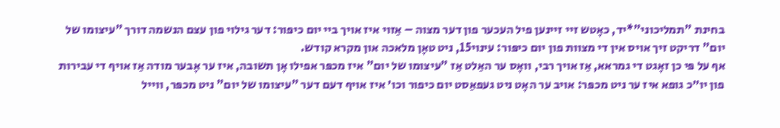בחינת "תמליכוני"*יד, כאָטש זיי זיינען פיל העכער פון דער מצוה – אַזוי איז אויך ביי יום כיפּור: דער גילוי פון עצם הנשמה דורך "עיצומו של יום" דריקט זיך אויס אין די מצוות פון יום כיפּור: עינוי15, ניט טאָן מלאכה און מקרא קודש.
אף על פּי כן זאָגט די גמראא, אַז אויך רבי, וואָס ער האַלט אַז "עיצומו של יום" איז מכפּר אפילו אָן תשובה, איז ער אָבער מודה אַז אויף די עבירות פון יו״כ גופא איז ער ניט מכפּר: אויב ער האָט ניט געפאַסט יום כיפור וכו׳ איז אויף דעם דער "עיצומו של יום" ניט מכפּר, ווייל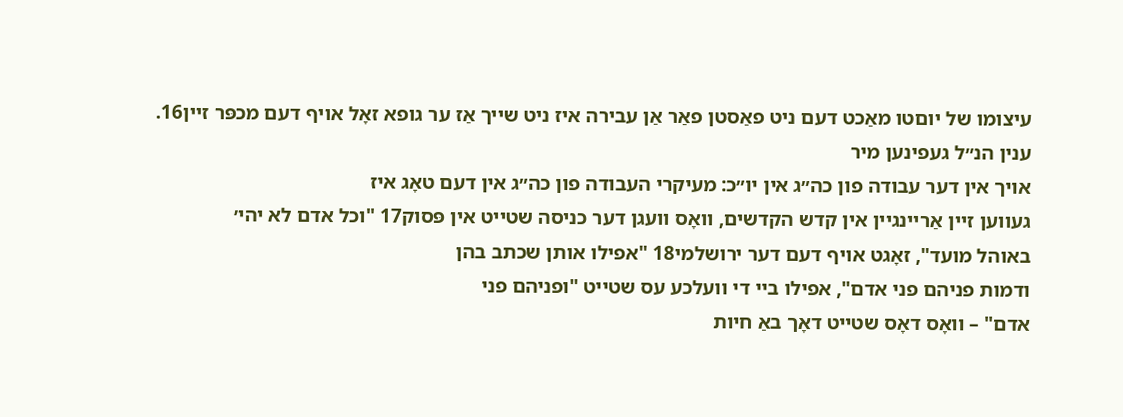עיצומו של יוםטו מאַכט דעם ניט פאַסטן פאַר אַן עבירה איז ניט שייך אַז ער גופא זאָל אויף דעם מכפּר זיין16.
ענין הנ״ל געפינען מיר
אויך אין דער עבודה פון כה״ג אין יו״כ: מעיקרי העבודה פון כה״ג אין דעם טאָג איז
געווען זיין אַריינגיין אין קדש הקדשים, וואָס וועגן דער כניסה שטייט אין פּסוק17 "וכל אדם לא יהי׳
באוהל מועד", זאָגט אויף דעם דער ירושלמי18 "אפילו אותן שכתב בהן
ודמות פניהם פני אדם", אפילו ביי די וועלכע עס שטייט "ופניהם פני
אדם" – וואָס דאָס שטייט דאָך באַ חיות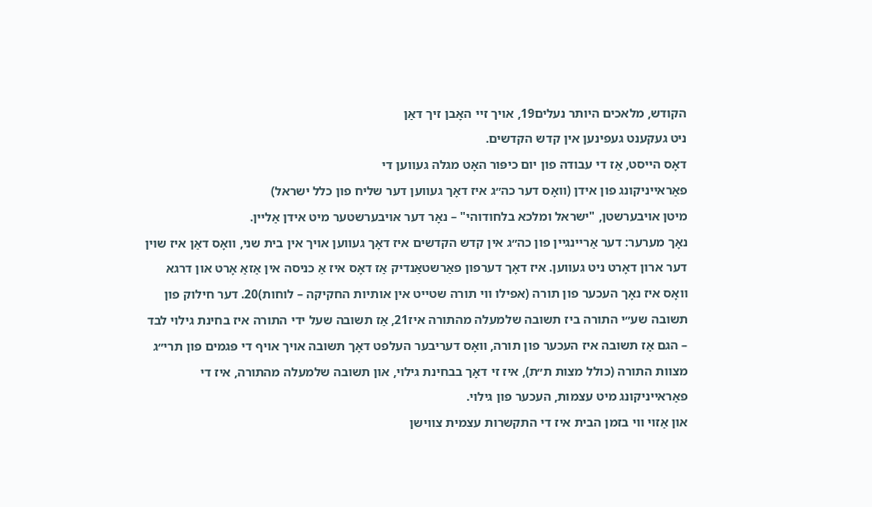הקודש, מלאכים היותר נעלים19, אויך זיי האָבן זיך דאַן
ניט געקענט געפינען אין קדש הקדשים.
דאָס הייסט, אַז די עבודה פון יום כיפּור האָט מגלה געווען די
פאַראייניקונג פון אידן (וואָס דער כה״ג איז דאָך געווען דער שליח פון כלל ישראל)
מיטן אויבערשטן, "ישראל ומלכא בלחודוהי" – נאָר דער אויבערשטער מיט אידן אַליין.
נאָך מערער: דער אַריינגיין פון כה״ג אין קדש הקדשים איז דאָך געווען אויך אין בית שני, וואָס דאַן איז שוין דער ארון דאָרט ניט געווען. איז דאָך דערפון פאַרשטאַנדיק אַז דאָס איז אַ כניסה אין אַזאַ אָרט און דרגא וואָס איז נאָך העכער פון תורה (אפילו ווי תורה שטייט אין אותיות החקיקה – לוחות)20. דער חילוק פון תשובה שע״י התורה ביז תשובה שלמעלה מהתורה איז21, אַז תשובה שעל ידי התורה איז בחינת גילוי לבד – הגם אַז תשובה איז העכער פון תורה, וואָס דעריבער העלפט דאָך תשובה אויך אויף די פּגמים פון תרי״ג מצוות התורה (כולל מצות ת״ת), איז זי דאָך בבחינת גילוי, און תשובה שלמעלה מהתורה, איז די פאַראייניקונג מיט עצמות, העכער פון גילוי.
און אַזוי ווי בזמן הבית איז די התקשרות עצמית צווישן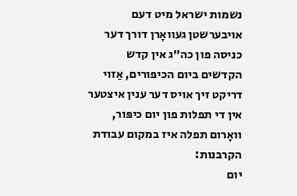נשמות ישראל מיט דעם אויבערשטן געוואָרן דורך דער כניסה פון כה״ג אין קדש הקדשים ביום הכיפּורים, אַזוי דריקט זיך אויס דער ענין איצטער אין די תפלות פון יום כיפּור, וואָרום תפלה איז במקום עבודת הקרבנות:
יום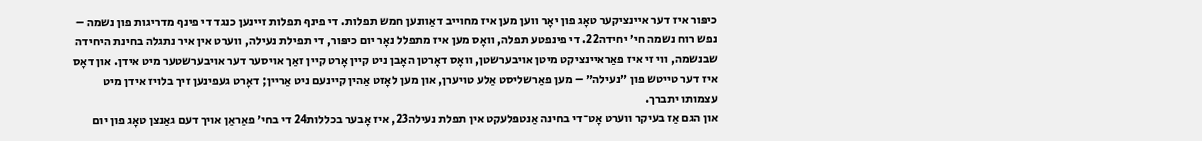כיפּור איז דער איינציקער טאָג פון יאָר ווען מען איז מחוייב דאַוונען חמש תפלות. די פינף תפלות זיינען כנגד די פינף מדריגות פון נשמה – נפש רוח נשמה חי׳ יחידה22. די פינפטע תפלה, וואָס מען איז מתפלל נאָר יום כיפּור, די תפילת נעילה, ווערט אין איר נתגלה בחינת היחידה שבנשמה, ווי זי איז פאַראיינציקט מיטן אויבערשטן, וואָס דאָרטן האָבן ניט קיין אָרט קיין זאַך אויסער דער אויבערשטער מיט אידן. און דאָס איז דער טייטש פון ״נעילה״ – מען פאַרשליסט אַלע טויערן, און מען לאָזט אַהין קיינעם ניט אַריין; דאָרט געפינען זיך בלויז אידן מיט עצמותו יתברך.
און הגם אַז בעיקר ווערט אָט־די בחינה אַנטפּלעקט אין תפלת נעילה23, איז אָבער בכללות24 די בחי׳ פאַראַן אויך דעם גאַנצן טאָג פון יום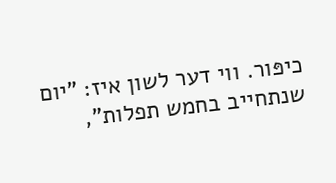כיפּור. ווי דער לשון איז: "יום שנתחייב בחמש תפלות",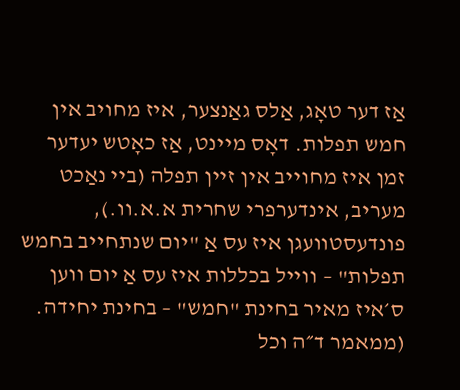אַז דער טאָג, אַלס גאַנצער, איז מחויב אין חמש תפלות. דאָס מיינט, אַז כאָטש יעדער זמן איז מחוייב אין זיין תפלה (ביי נאַכט מעריב, אינדערפרי שחרית א.א.וו.), פונדעסטוועגן איז עס אַ "יום שנתחייב בחמש תפלות" – ווייל בכללות איז עס אַ יום ווען ס׳איז מאיר בחינת "חמש" – בחינת יחידה.
(ממאמר ד״ה וכל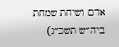אדם ושיחת שמחת ביה״ש תשכ״ג)